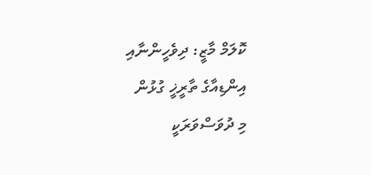ކޮލަމް މާޒީ: ދިވެހީންނާއި އިންޑިއާގެ ތާރީޚީ ގުޅުން
މި ދުވަސްވަރަކީ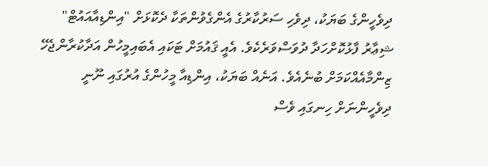ދިވެހީންގެ ބަޔަކު، ދިވެހި ސަރުކާރުގެ އެންގެވުންތަކާ ދެކޮޅަށް "އިންޑިއާއައުޓް" ޝިޢާރު ފާޅުކޮށްހަދާ ދުވަސްވަރެކެވެ. އެއީ ޤައުމަށް ޓަކައި އެބައިމީހުން އަދާކުރާންޖެހޭ ޒިންމާއެއްކަމަށް ބުނެއެވެ. އަނެއް ބަޔަކު، އިންޑިއާ މީހުންގެ އުރުގައި ނޫނީ ދިވެހީންނަށް ހިނގައި ވެސް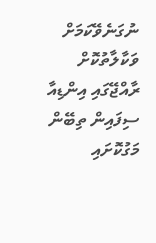ނުގަނެވޭކަމަށް ވަކާލާތުކޮށް ރާއްޖޭގައި އިންޑިއާ ސިފައިން ތިބޭން މަގުކޮށައި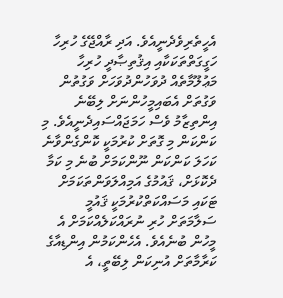އެހީތެރިވެދެނީއެވެ. އަދި ރާއްޖޭގެ ހުރިހާ ހަގީގަތްތަކަކާއި އިޤުތިޞާދީ ހުރިހާ މަޢުލޫމާތެއް ދުވަހުންދުވަހަށް ވަގުތުން ވަގުތަށް އެބައިމީހުންނަށް ލިބޭނެ އިންތިޒާމު ވެސް ހަމަޖައްސައިދެނީއެވެ. މި ކަންކަން މި ގޮތަށް ކުރުމަކީ ކޮންގެންވާނެ ކަހަލަ ކަންކަން ނޫންކަމަށް ބުނެ މި ކަމާ ދެކޮޅަށް، ޤައުމުގެ އަމިއްލަވަންތަކަމަށް ޓަކައި މަސައްކަތްކުރުމަކީ ޤައުމީ ސަލާމަތަށް ހުރި ނުރައްކަލެއްކަމަށް އެ މީހުން ބުނެއެވެ. އެހެންކަމުން އިންޑިއާގެ ކަރާމާތަށް އުނިކަން ލިބޭތީ، އެ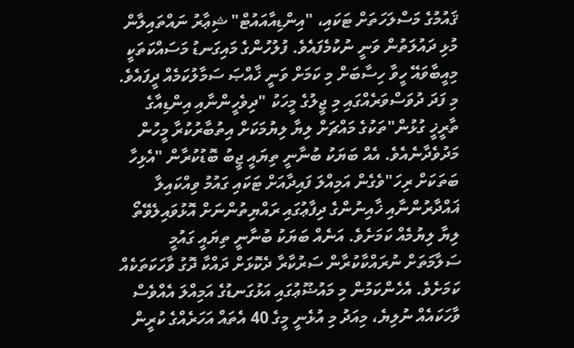ޤައުމުގެ މަސްލަހަތަށް ޓަކައި، "އިންޑިއާއައުޓް" ޝިޢާރު ނައްތައިލާން މުޅި ދައުލަތުން ވަނީ ނުކުމެފައެވެ. ފުލުހުންގެ މައިގަނޑު މަސައްކަތަކީ މިއީބާވައޭ ހީވާ ހިސާބަށް މި ކަމަށް ވަނީ ޚާއްޞަ ސަމާލުކަމެއް ދީފައެވެ.
މި ފަދަ ދުވަސްވަރެއްގައި މި ޖީލުގެ މީހަކު "ދިވެހީންނާއި އިންޑިއާގެ ތާރީޚީ ގުޅުން"ތަކުގެ މައްޗަށް ލިޔާ ލިޔުމަކަށް އިތުބާރުކުރާ މީހުން މަދުވެދާނެއެވެ. އެއް ބަޔަކު ބުނާނީ ތިޔައީ ޖީބު ބޮޑުކުރާން "އެޅިހާ ބަތަކަށް ރިހަ"ވެގެން އަމިއްލަ ފައިދާއަށް ޓަކައި ގައުމު ވިއްކައިލާ ޣައްދާރުންނާއި ޚާއިނުންގެ ދިފާޢުގައި ރައްޔިތުންނަށް އޮޅުވައިލެވޭތޯ ލިޔާ ލިޔުމެއް ކަމަށެވެ. އަނެއް ބަޔަކު ބުނާނީ ތިޔައީ ގައުމީ ސަލާމަތަށް ނުރައްކާކުރާން ސަރުކާރާ ދެކޮޅަށް ދައްކާ ދޮގު ވާހަކަތަކެއް ކަމަށެވެ. އެހެންކަމުން މި މައުޟޫޢުގައި އަޅުގަނޑުގެ އަމިއްލަ އެއްވެސް ވާހަކައެއް ނުލިޔެ، މިއަދު މި އުޅެނީ މީގެ 40 އެތައް އަހަރެއްގެ ކުރީން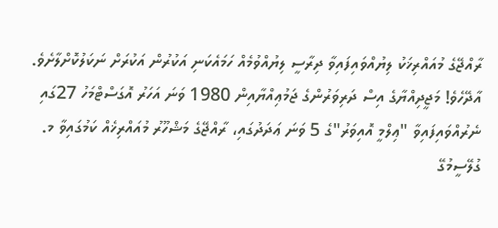ރާއްޖޭގެ މުއައްރިޚަކު ލިޔުއްވައިފައިވާ ދިރާސީ ލިޔުއްވުމެއް ހަމައެކަނި އަކުރުން އަކުރަށް ނަކަލުކޮށްލާށެވެ.
އާދޭހެވެ! މަޖީދިއްޔާގެ އިސް ދަރިވަރުންގެ ޖަމުޢިއްޔާއިން 1980 ވަނަ އަހަރު އޮގަސްޓްމަހު 27ގައި ނެރުއްވައިފައިވާ "ޢިލްމީ އޮއިވަރު"ގެ 5 ވަނަ ޢަދަދުގައި، ރާއްޖޭގެ މަޝްހޫރު މުއައްރިޚެއް ކަމުގައިވާ މ. ގުލޭސީމުގޭ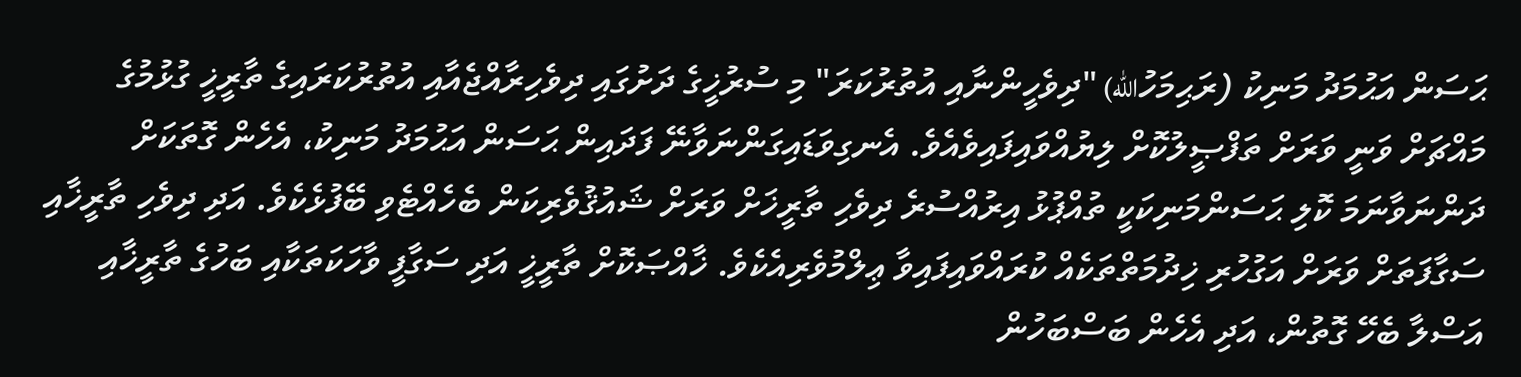ޙަސަން އަޙުމަދު މަނިކު (ރަޙިމަހުالله) "ދިވެހީންނާއި އުތުރުކަރަ" މި ސުރުޚީގެ ދަށުގައި ދިވެހިރާއްޖެއާއި އުތުރުކަރައިގެ ތާރީޚީ ގުޅުމުގެ މައްޗަށް ވަނީ ވަރަށް ތަފްޞީލުކޮށް ލިޔުއްވައިފައިވެއެވެ. އެނގިވަޑައިގަންނަވާނޭ ފަދައިން ޙަސަން އަޙުމަދު މަނިކު، އެހެން ގޮތަކަށް ދަންނަވާނަމަ ކޮލި ޙަސަންމަނިކަކީ ތުއްޕުޅު އިރުއްސުރެ ދިވެހި ތާރީޚަށް ވަރަށް ޝައުޤުވެރިކަން ބެހެއްޓެވި ބޭފުޅެކެވެ. އަދި ދިވެހި ތާރީޚާއި ސަގާފަތަށް ވަރަށް އަގުހުރި ޚިދުމަތްތަކެއް ކުރައްވައިފައިވާ ޢިލްމުވެރިއެކެވެ. ޚާއްޞަކޮށް ތާރީޚީ އަދި ސަގާފީ ވާހަކަތަކާއި ބަހުގެ ތާރީޚާއި އަސްލާ ބެހޭ ގޮތުން، އަދި އެހެން ބަސްބަހުން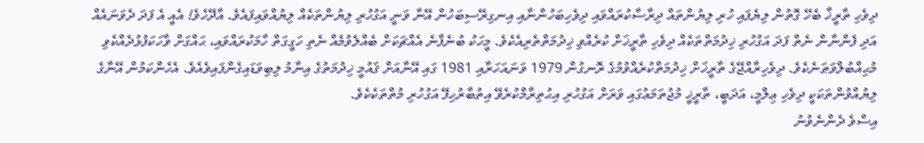ދިވެހި ތާރީޚާ ބެހޭ ގޮތުން ލިޔެފައި ހުރި ލިޔުންތައް ދިރާސާކުރައްވައި ދިވެހިބަހުންނާއި އިނގިރޭސިބަހުން އޭނާ ވަނީ އަގުހުރި ލިޔުންތަކެއް ލިޔުއްވައިފައެވެ. އާދޭހެވެ! އެއީ އެ ފަދަ ދެވަނައެއް އަދި ފެންނާން ނެތް ފަދަ އަގުހުރި ޚިދުމަތްތަކެއް ދިވެހި ތާރީޚަށް ކުރެއްވި ޚިދުމަތްތެރިއެކެވެ. މީހަކު ބުނެފާނެ އެއްޗަކަށް ބެއްލެވުމެއް ނެތި ހަގީގަތް ހާމަކުރައްވައި، ޙައްގަށް ވާހަކަފުޅުދެއްކެވި މުޙިއްބުލްވަޠަނެކެވެ. ދިވެހިރާއްޖޭގެ ތާރީޚަށް ޚިދުމަތްކުރެއްވުމުގެ ރޮނގުން 1979 ވަނައަހަރާއި 1981 ގައި އޭނާއަށް ޤައުމީ ޚިދުމަތުގެ އިނާމު ލިބިވަޑައިގެންފައިވެއެވެ. އެހެންކަމުން އޭނާގެ ލިޔުއްވުންތަކަކީ ދިވެހި ޢިލްމީ، އަދަބީ، ތާރީޚީ މުޖުތަމަޢުގައި ވަރަށް އަގުހުރި އިޙުތިރާމްކުރެވޭ އިތުބާރުހިފޭ އަގުހުރި މުތްތަކެކެވެ.
އިސްވެ ދެންނެވުނު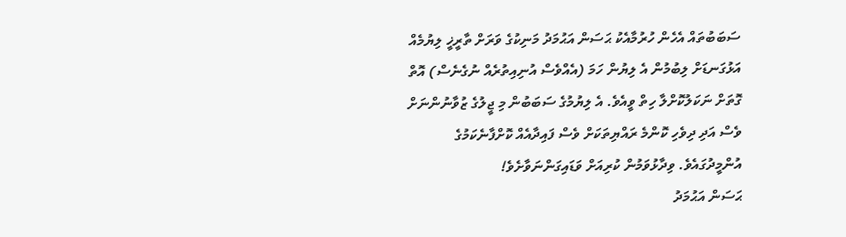ސަބަބުތައް އެހެން ހުރުމާއެކު ޙަސަން އަޙުމަދު މަނިކުގެ ވަރަށް ތާރީޚީ ލިޔުމެއް އަޅުގަނޑަށް ލިބުމުން އެ ލިޔުން ހަމަ (އެއްވެސް އުނިއިތުރެއް ނުގެނެސް) އޮތް ގޮތަށް ނަކަލުކޮށްލާ ހިތް ވީއެވެ. އެ ލިޔުމުގެ ސަބަބުން މި ޖީލުގެ ޒުވާނުންނަށް ވެސް އަދި ދިވެހި ކޮންމެ ރައްޔިތަކަށް ވެސް ފައިދާއެއް ކޮށްފާނެކަމުގެ އުންމީދުގައެވެ. ވިދާޅުވަމުން ކުރިއަށް ވަޑައިގަންނަވާށެވެ!
ޙަސަން އަޙުމަދު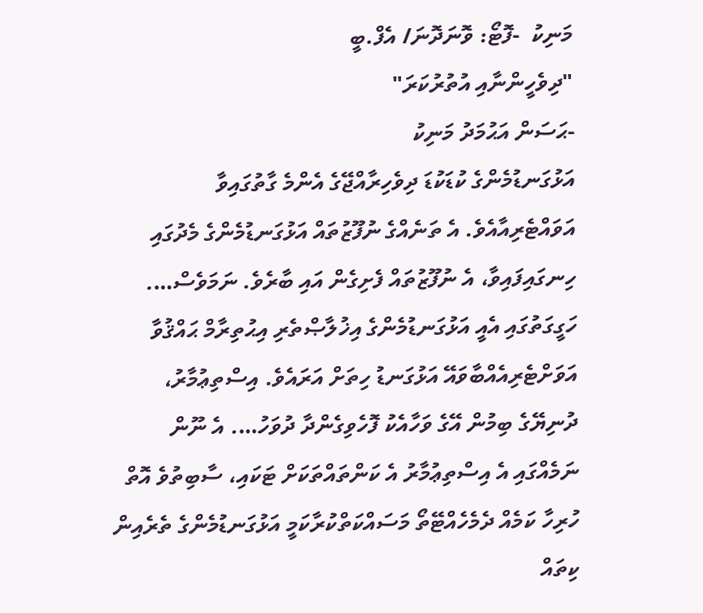މަނިކު  -ފޮޓޯ: ވޮނަދޮނަ/ އެފް.ބީ
"ދިވެހީންނާއި އުތުރުކަރަ"
-ޙަސަން އަޙުމަދު މަނިކު
އަޅުގަނޑުމެންގެ ކުޑަކުޑަ ދިވެހިރާއްޖޭގެ އެންމެ ގާތުގައިވާ އަވައްޓެރިއާއެވެ. އެ ތަނެއްގެ ނުފޫޒުތައް އަޅުގަނޑުމެންގެ މެދުގައި ހިނގައިފައިވާ، އެ ނުފޫޒުތައް ފެށިގެން އައި ބާރެވެ. ނަމަވެސް…. ހަގީގަތުގައި އެއީ އަޅުގަނޑުމެންގެ އިޚުލާޞްތެރި އިޙުތިރާމް ޙައްޤުވާ އަވަށްޓެރިއެއްބާވައޭ އަޅުގަނޑު ހިތަށް އަރައެވެ. އިސްތިޢުމާރު، ދުނިޔޭގެ ބިމުން އޭގެ ވަހާއެކު ފޮހެވިގެންދާ ދުވަހު…. އެ ނޫން ނަމެއްގައި އެ އިސްތިޢުމާރު އެ ކަންތައްތަކަށް ޓަކައި، ސާބިތުވެ އޮތް ހުރިހާ ކަމެއް ދެމެހެއްޓޭތޯ މަސައްކަތްކުރާކަމީ އަޅުގަނޑުމެންގެ ތެރެއިން ކިތައް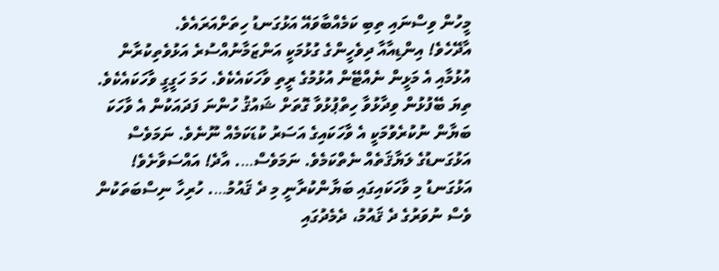މީހުން ވިސްނައި ތިބި ކަމެއްބާވައޭ އަޅުގަނޑު ހިތަށްއަރައެވެ.
އާދޭހެވެ! އިންޑިއާއާ ދިވެހީންގެ ގުޅުމަކީ އަންޒަމާނުއްސުރެ އަޅުވެތިކުރާން އުޅުމާއި އެ މަޅީން ނެއްޓޭން އުޅުމުގެ ރީތި ވާހަކައެކެވެ. ހަމަ ހަގީގީ ވާހަކައެކެވެ. ތިޔަ ބޭފުޅުން ވިދާޅުވާ ހިތްޕުޅުވާ ގޮތަށް ޝައުޤު ހުންނަ ފަދައަކުން އެ ވާހަކަ ބަޔާން ނުކުރެވުމަކީ އެ ވާހަކައިގެ އަސަރު ކުޑަކަމެއް ނޫނެވެ. ނަމަވެސް އަޅުގަނޑުގެ ލަޔާޤަތެއް ނެތްކަމެވެ. ނަމަވެސް…. އާދެ! އައްސަވާށެވެ!
އަޅުގަނޑު މި ވާހަކައިގައި ބަޔާންކުރާނީ މި ދެ ޤައުމު…. ހުރިހާ ނިސްބަތަކުން ވެސް ނުވަރުގެ ދެ ޤައުމު، ދެމެދުގައި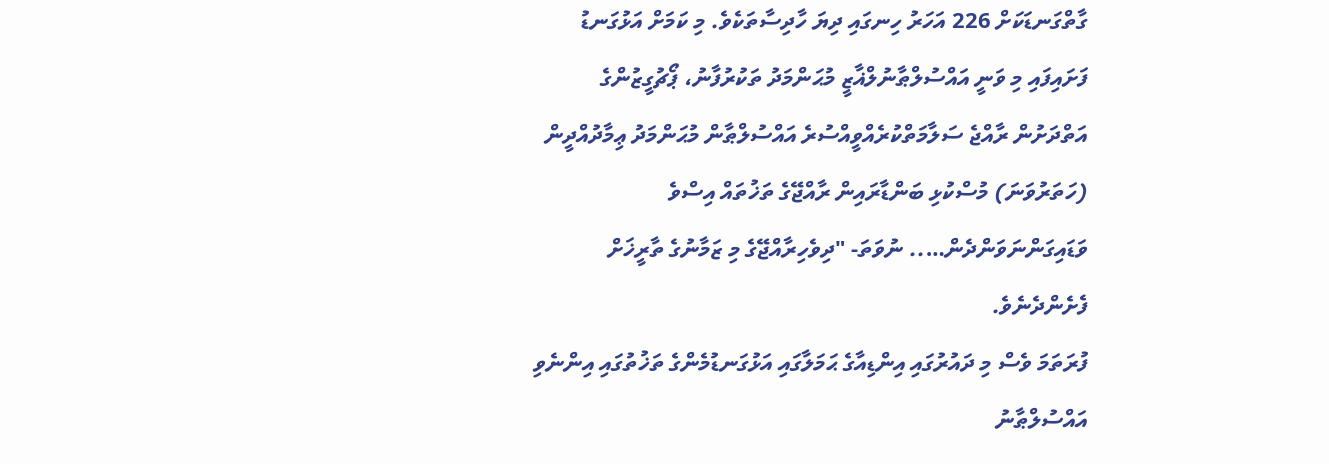ގާތްގަނޑަކަށް 226 އަހަރު ހިނގައި ދިޔަ ހާދިސާތަކެވެ. މި ކަމަށް އަޅުގަނޑު ފަށައިފައި މި ވަނީ އައްސުލްޠާނުލްޣާޒީ މުޙަންމަދު ތަކުރުފާނު، ޕޯޗުގީޒުންގެ އަތްދަށުން ރާއްޖެ ސަލާމަތްކުރެއްވީއްސުރެ އައްސުލްޠާން މުޙަންމަދު ޢިމާދުއްދީން (ހަތަރުވަނަ) މުސްކުޅި ބަންޑާރައިން ރާއްޖޭގެ ތަޚުތައް އިސްވެ ވަޑައިގަންނަވަންދެން….. ނުވަތަ- "ދިވެހިރާއްޖޭގެ މި ޒަމާނުގެ ތާރީޚަށް ފެށެންދެނެވެ.
ފުރަތަމަ ވެސް މި ދައުރުގައި އިންޑިއާގެ ޙަމަލާގައި އަޅުގަނޑުމެންގެ ތަޚުތުގައި އިންނެވި އައްސުލްޠާނު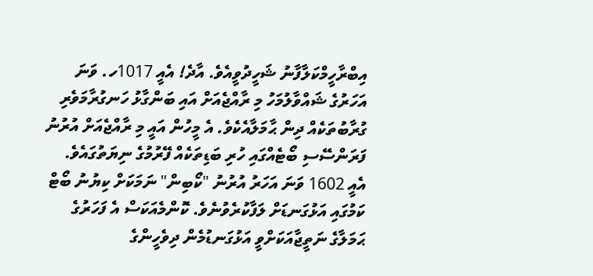އިބްރާހީމްކަލާފާނު ޝަހީދުވީއެވެ. އާދެ! އެއީ 1017ހ. ވަނަ އަހަރުގެ ޝައްވާލުމަހު މި ރާއްޖެއަށް އައި ބަންގާޅު ހަނގުރާމަވެރި ގުރާބުތަކެއް ދިން ޙާމަލާއެކެވެ. އެ މީހުން އައީ މި ރާއްޖެއަށް އުރުނު ފަރަންސޭސި ބޯޓެއްގައި ހުރި ބަޑިތަކެއް ފޭރުމުގެ ނިޔަތުގައެވެ. އެއީ 1602 ވަނަ އަހަރު އުރުނު "ކޯބިން" ނަމަކަށް ކިޔުނު ބޯޓް ކަމުގައި އަޅުގަނޑަށް ލަފާކުރެވުނެވެ. ކޮންމެއަކަސް އެ ފަހަރުގެ ޙަމަލާގެ ނަތީޖާއަކަށްވީ އަޅުގަނޑުމެން ދިވެހީންގެ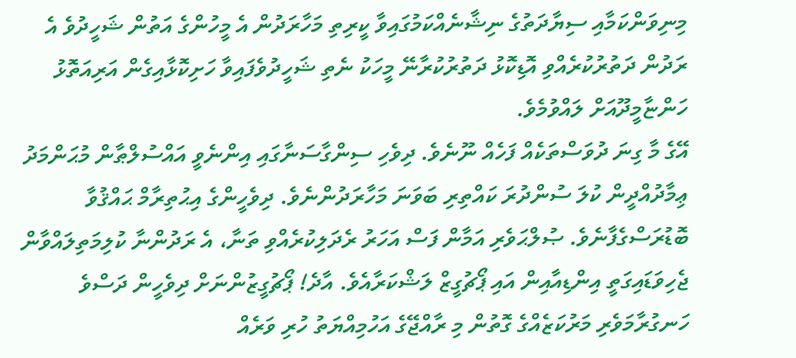މިނިވަންކަމާއި ސިޔާދަތުގެ ނިޝާނެއްކަމުގައިވާ ކީރިތި މަހާރަދުން އެ މީހުންގެ އަތުން ޝަހީދުވެ އެ ރަދުން ދަތުރުކުރެއްވި އޮޑިކޮޅު ދަތުރުކުރާނޭ މީހަކު ނެތި ޝަހީދުވެފައިވާ ހަށިކޮޅާއިގެން އަރިއަތޮޅު ހަންޏާމީދޫއަށް ލައްވުމެވެ.
އޭގެ މާ ގިނަ ދުވަސްތަކެއް ފަހެއް ނޫނެވެ. ދިވެހި ސިންގާސަނާގައި އިންނެވީ އައްސުލްޠާން މުޙަންމަދު ޢިމާދުއްދީން ކުލަ ސުންދުރަ ކައްތިރި ބަވަނަ މަހާރަދުންނެވެ. ދިވެހީންގެ އިޙުތިރާމް ޙައްޤުވާ ބޮޑުރަސްގެފާނެވެ. ޞުލްޙަވެރި އަމާން ފަސް އަހަރު ރެދަލިކުރެއްވި ތަނާ، އެ ރަދުންނާ ކުލިމަތިލައްވާން ޖެހިވަޑައިގަތީ އިންޑިއާއިން އައި ޕޯޗުގީޒް ލަޝްކަރާއެވެ. އާދެ! ޕޯޗުގީޒުންނަށް ދިވެހީން ދަސްވެ ހަނގުރާމަވެރި މަރުކަޒެއްގެ ގޮތުން މި ރާއްޖޭގެ އަހުމިއްޔަތު ހުރި ވަރެއް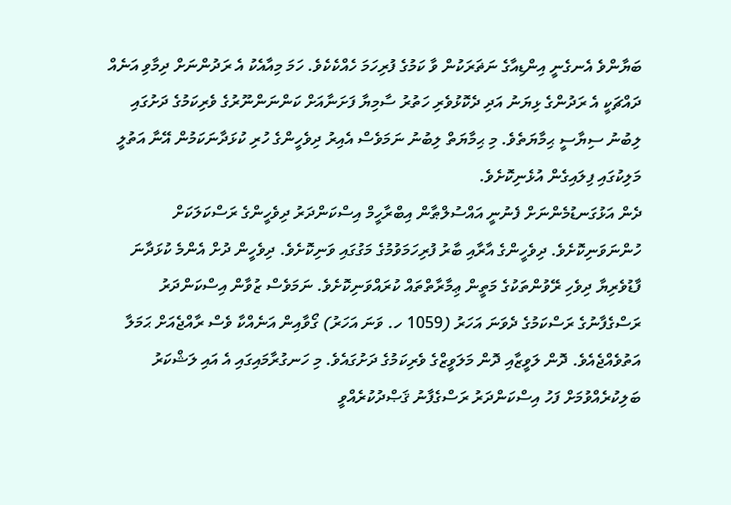ބަޔާންވެ އެނގެނީ އިންޑިއާގެ ނަޡަރަކުން ވާ ކަމުގެ ފުރިހަމަ ހެއްކެކެވެ. ހަމަ މިއާއެކު އެ ރަދުންނަށް ދިމާވި އަނެއް ދައްޗަކީ އެ ރަދުންގެ ޅިޔަނު އަދި ދެކޮޅުވެރި ހަތުރު ސާމިޔާ ފަށަނާއަށް ކަންނަންނޫރުގެ ވެރިކަމުގެ ދަށުގައި ލިބުނު ސިޔާސީ ޙިމާޔަތެވެ. މި ޙިމާޔަތް ލިބުނު ނަމަވެސް އެއިރު ދިވެހީންގެ ހުރި ކުޅަދާނަކަމުން އޭނާ އަތުލީ މަލިކުގައި ފިލައިގެން އުޅެނިކޮށެވެ.
ދެން އަޅުގަނޑުމެންނަށް ފެނުނީ އައްސުލްޠާން އިބްރާހީމް އިސްކަންދަރު ދިވެހީންގެ ރަސްކަލަކަށް ހުންނަވަނިކޮށެވެ. ދިވެހީންގެ އާރާއި ބާރު ފުރިހަމަވުމުގެ މަގުގައި ވަނިކޮށެވެ. ދިވެހީން ދުށް އެންމެ ކުޅަދާނަ ފާޑުވެރިޔާ ދިވެހި ރޭވުންތަކުގެ މަތީން ޢިމާރާތްތައް ކުރައްވަނިކޮށެވެ. ނަމަވެސް ޒުވާން އިސްކަންދަރު ރަސްގެފާނުގެ ރަސްކަމުގެ ދެވަނަ އަހަރު (1059 ހ. ވަނަ އަހަރު) ގޯވާއިން އަނެއްކާ ވެސް ރާއްޖެއަށް ޙަމަލާ އަތުވެއްޖެއެވެ. ދޮން ލަވީޒާއި ދޮން މަލަވީޒްގެ ވެރިކަމުގެ ދަށުގައެވެ. މި ހަނގުރާމައިގައި އެ އައި ލަޝްކަރު ބަލިކުރެއްވުމަށް ފަހު އިސްކަންދަރު ރަސްގެފާނު ޤަޞްދުކުރެއްވީ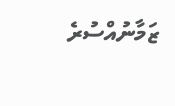ޒަމާނުއްސުރެ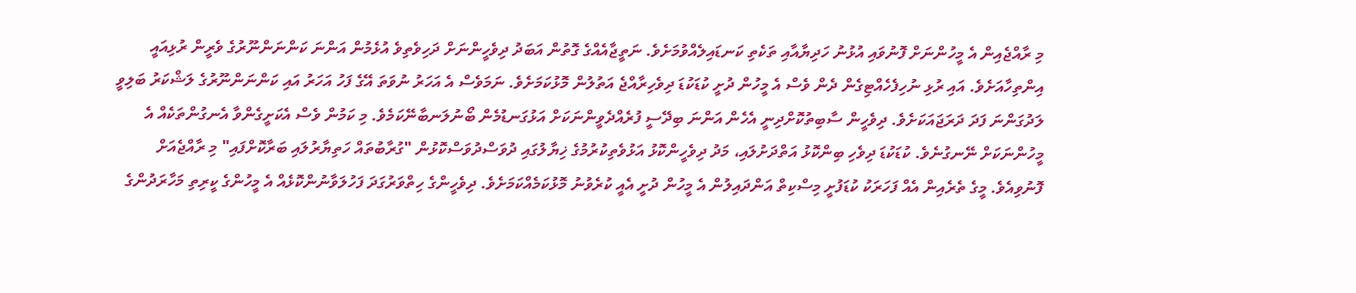މި ރާއްޖެއިން އެ މީހުންނަށް ފޮނުވައި އުޅުނު ހަދިޔާއާއި ތަކެތި ކަނޑައިލެއްވުމަށެވެ. ނަތީޖާއެއްގެ ގޮތުން އަބަދު ދިވެހީންނަށް ދަހިވެތިވެ އުޅެމުން އަންނަ ކަންނަންނޫރުގެ ވެރީން ރުޅިއައީ އިންތިހާއަށެވެ. އައި ރުޅި ނުހިފެހެއްޓިގެން ދެން ވެސް އެ މީހުން ދުށީ ކުޑަކުޑަ ދިވެހިރާއްޖެ އަތުލުން މޮޅުކަމަށެވެ. ނަމަވެސް އެ އަހަރު ނުވަތަ އޭގެ ފަހު އަހަރު އައި ކަންނަންނޫރުގެ ލަޝްކަރު ބަލިވީ ލަދުގަންނަ ފަދަ ދަރަޖައަކަށެވެ. ދިވެހީން ސާބިތުކޮށްދިނީ އެހެން އަންނަ ބިދޭސީ ފުރެއްދެވީންނަކަށް އަޅުގަނޑުމެން ބޯނުލަނބާނޭކަމެވެ. މި ކަމުން ވެސް އެކަށީގެންވާ އެނގުންތަކެއް އެ މީހުންނަކަށް ނޭނގުނެވެ. ކުޑަކުޑަ ދިވެހި ބިންކޮޅު އަތްދަށުލައި، މަދު ދިވެހީންކޮޅު އަޅުވެތިކުރުމުގެ ޚިޔާލުގައި ދުވަސްދުވަސްކޮޅުން "ގުރާބުތައް ހަތިޔާރުލައި ބަރާކޮށްފައި" މި ރާއްޖެއަށް ފޮނުވިއެވެ. މީގެ ތެރެއިން އެއް ފަހަރަކު ކުޑަފުށީ މިސްކިތް އަންދައިލުން އެ މީހުން ދުށީ އެއީ ކުރެވުނު މޮޅުކަމެއްކަމަށެވެ. ދިވެހީންގެ ހިތްވަރުގަދަ ފަހުލަވާނުންކޮޅެއް އެ މީހުންގެ ކީރިތި މަހާރަދުންގެ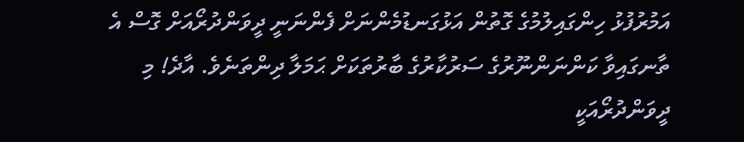އަމުރުފުޅު ހިންގައިލުމުގެ ގޮތުން އަޅުގަނޑުމެންނަށް ފެންނަނީ ދީވަންދުރޯއަށް ގޮސް އެ ތާނގައިވާ ކަންނަންނޫރުގެ ސަރުކާރުގެ ބާރުތަކަށް ޙަމަލާ ދިންތަނެވެ. އާދެ! މި ދީވަންދުރޯއަކީ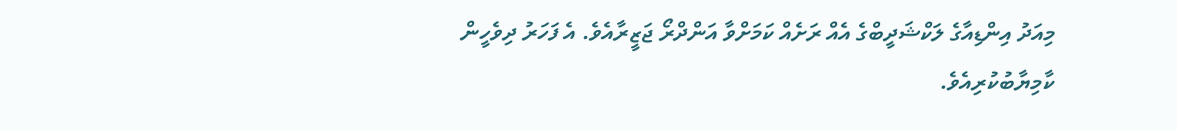މިއަދު އިންޑިއާގެ ލަކްޝަދީބްގެ އެއް ރަށެއް ކަމަށްވާ އަންދްރޯ ޖަޒީރާއެވެ. އެ ފަހަރު ދިވެހީން ކާމިޔާބުކުރިއެވެ.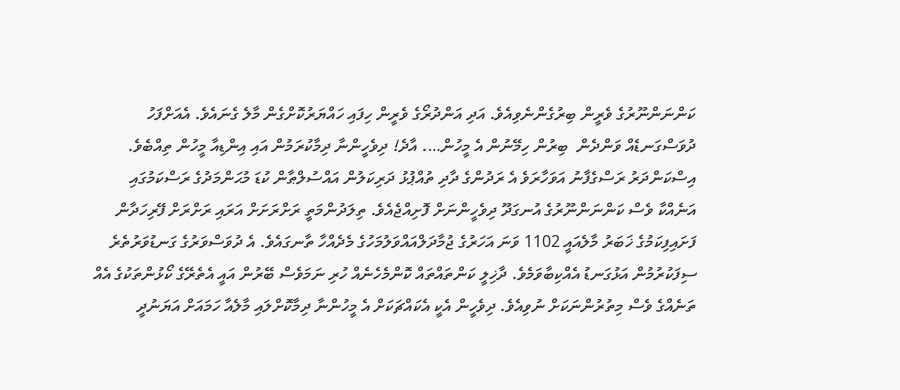ކަންނަންނޫރުގެ ވެރީން ބިރުގެންނެވިއެވެ. އަދި އަންދުރޯގެ ވެރީން ހިފައި ހައްޔަރުކޮށްގެން މާލެ ގެނައެވެ. އެއަށްފަހު ދުވަސްގަނޑެއް ވަންދެން  ބިރުން ހިމޭނުން އެ މީހުން…. އާދެ! ދިވެހީންނާ ދިމާކުރަމުން އައި އިންޑިއާ މީހުން ތިއްބެވެ.
އިސްކަންދަރު ރަސްގެފާނު އަވަހާރަވެ އެ ރަދުންގެ ދާދި ތުއްޕުޅު ދަރިކަލުން އައްސުލްޠާން ކުޑަ މުޙަންމަދުގެ ރަސްކަމުގައި އަނެއްކާ ވެސް ކަންނަންނޫރުގެ އުނގަދޫ ދިވެހީންނަށް ފޮށިއްޖެއެވެ. ތިލަދުންމަތީ ރަށްރަށަށް އަރައި ރަށްރަށް ފޭރިހަދާން ފަށައިފިކަމުގެ ޚަބަރު މާލެއައީ 1102 ވަނަ އަހަރުގެ ޖުމާދަލްއައްވަލުމަހުގެ މެދެއްހާ ތާނގައެވެ. އެ ދުވަސްވަރުގެ ގަނޑުވަރުތެރެ ސިފަކުރުމުން އަޅުގަނޑު އެއްކިބާވަމެވެ. ދާޚިލީ ކަންތައްތައް ކޮންމެހެނެއް ހުރި ނަމަވެސް ބޭރުން އައީ އެތެރޭގެ ކޯޅުންތަކުގެ އެއް ތަނެއްގެ ވެސް މިތުރުންނަކަށް ނުވިއެވެ. ދިވެހީން އެކީ އެކައްޗަކަށް އެ މީހުންނާ ދިމާކޮށްލައި މާލެއާ ހަމައަށް އަޔަނުދީ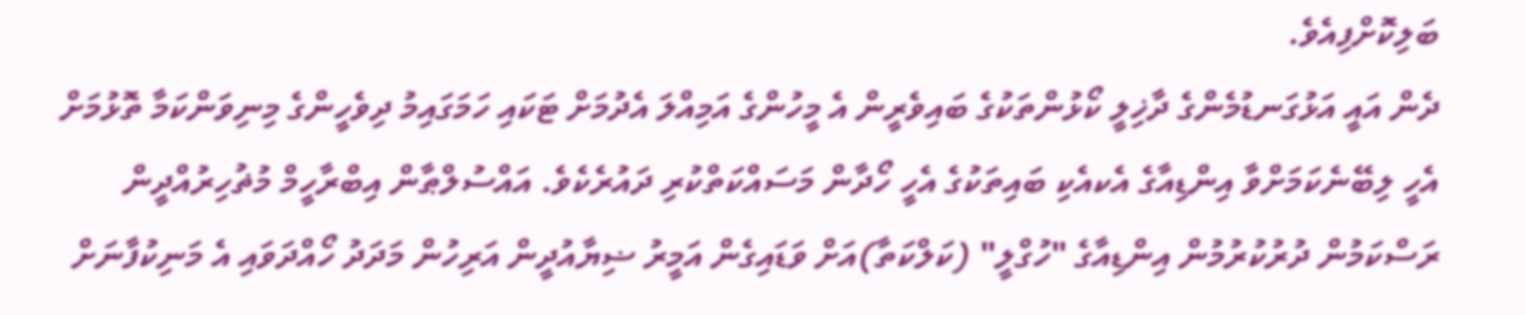ބަލިކޮށްފިއެވެ.
ދެން އައީ އަޅުގަނޑުމެންގެ ދާޚިލީ ކޯޅުންތަކުގެ ބައިވެރީން އެ މީހުންގެ އަމިއްލަ އެދުމަށް ޓަކައި ހަމަގައިމު ދިވެހީންގެ މިނިވަންކަމާ ތޮޅުމަށް އެހީ ލިބޭނެކަމަށްވާ އިންޑިއާގެ އެކއެކި ބައިތަކުގެ އެހީ ހޯދާން މަސައްކަތްކުރި ދައުރެކެވެ. އައްސުލްޠާން އިބްރާހީމް މުޡުހިރުއްދީން ރަސްކަމުން ދުރުކުރުމުން އިންޑިއާގެ "ހުގްލީ" (ކަލްކަތާ)އަށް ވަޑައިގެން އަމީރު ޟިޔާއުދީން އަރިހުން މަދަދު ހޯއްދަވައި އެ މަނިކުފާނަށް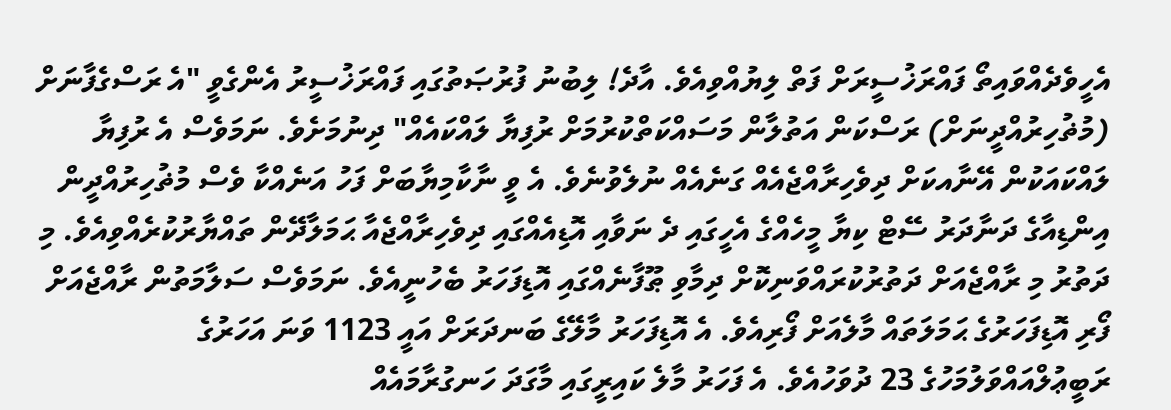އެހީވެދެއްވައިތޯ ފައްރަޚުސީރަށް ފަތް ލިޔުއްވިއެވެ. އާދެ! ލިބުނު ފުރުޞަތުގައި ފައްރަޚުސީރު އެންގެވީ "އެ ރަސްގެފާނަށް (މުޡުހިރުއްދީނަށް) ރަސްކަން އަތުލާން މަސައްކަތްކުރުމަށް ރުފިޔާ ލައްކައެއް" ދިނުމަށެވެ. ނަމަވެސް އެ ރުފިޔާ ލައްކައަކުން އޭނާއކަށް ދިވެހިރާއްޖެއެއް ގަނެއެއް ނުލެވުނެވެ. އެ ވީ ނާކާމިޔާބަށް ފަހު އަނެއްކާ ވެސް މުޡުހިރުއްދީން އިންޑިއާގެ ދަނާދަރު ސޭޓް ކިޔާ މީހެއްގެ އެހީގައި ދެ ނަވާއި އޮޑިއެއްގައި ދިވެހިރާއްޖެއާ ޙަމަލާދޭން ތައްޔާރުކުރެއްވިއެވެ. މި ދަތުރު މި ރާއްޖެއަށް ދަތުރުކުރައްވަނިކޮށް ދިމާވި ޠޫފާނެއްގައި އޮޑިފަހަރު ބެހުނީއެވެ. ނަމަވެސް ސަލާމަތުން ރާއްޖެއަށް ފޯރި އޮޑިފަހަރުގެ ޙަމަލަތައް މާލެއަށް ފޯރިއެވެ. އެ އޮޑިފަހަރު މާލޭގެ ބަނދަރަށް އައީ 1123 ވަނަ އަހަރުގެ ރަބީޢުލްއައްވަލުމަހުގެ 23 ދުވަހުއެވެ. އެ ފަހަރު މާލެ ކައިރީގައި މާގަދަ ހަނގުރާމައެއް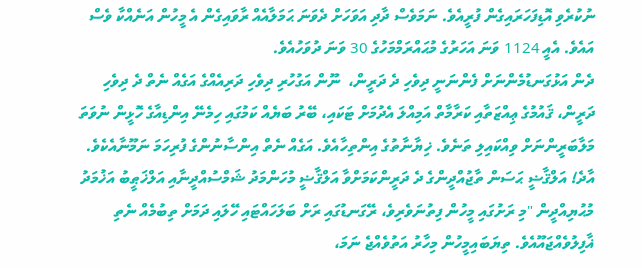ނުކުރެވި އޮޑިފަހަރައިގެން ފުރީއެވެ. ނަމަވެސް ދާދި އަވަހަށް ދެވަނަ ޙަމަލާއެއް ރާވައިގެން އެ މީހުން އަނެއްކާ ވެސް އައެވެ. އެއީ 1124 ވަނަ އަހަރުގެ މުޙައްރަމްމަހުގެ 30 ވަނަ ދުވަހުއެވެ.
ދެން އަޅުގަނޑުމެންނަށް ފެންނަނީ ދިވެހި ދެ ދަރީން،  ނޫން އަގުހުރި ދިވެހި ދަރިއެއްގެ އަގެއް ނެތް ދެ ދިވެހި ދަރީން، ޤައުމުގެ ޢިއްޒަތާއި ކަރާމާތް އަމިއްލަ އެދުމަށް ޓަކައި، ބޭރު ބަޔެއް ކަމުގައި ހިމެނޭ އިންޑިއާގެ ހޮޅީން ނުވަތަ މަލާބަރީންނަށް ވިއްކައިލި ތަނެވެ. ޚިޔާނާތުގެ އިންތިހާއެވެ. އަގެއް ނެތް އިންސާނުންގެ ފުރިހަމަ ނަމޫނާއެކެވެ. އާދެ! އަލްޤާޟީ ޙަސަން ތާޖުއްދީންގެ ދެ ދަރީންކަމަށްވާ އަލްޤާޟީ މުހަންމަދު ޝަމްސުއްދީނާއި އަލްޚަޠީބު އަޚުމަދު މުޙުޔިއްދީން "މި ރަށުގައި މީހުން ފިތުނަވެރިވެ، ރޭގަނޑުގައި ރަށް ބަލަހައްޓައި ހޭލައި ދަމަށް ތިބުމެއް ނެތި ޣާފިލުވެއްޖައޫއެވެ. ތިޔަބައިމީހުން މިހާރު އަތުވެއްޖެ ނަމަ،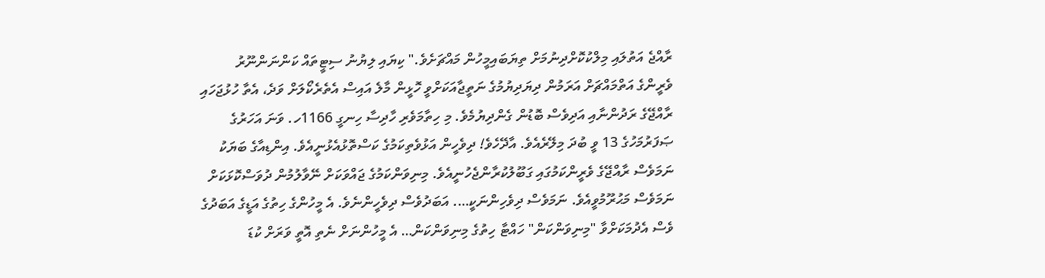ރާއްޖެ އަތުލައި މިލްކުކޮށްދިނުމަށް ތިޔަބައިމީހުން މައްޗަށެވެ." ކިޔައި ލިޔުނު ސިޓީތައް ކަންނަންނޫރު ވެރީންގެ އަތްމައްޗަށް އަރަމުން ދިޔަދިޔުމުގެ ނަތީޖާއަކަށްވީ ހޮޅީން މާލެ އައިސް އެތެރެކޯލަށް ވަދެ، އެތާ ހުޅުޖަހައި ރާއްޖޭގެ ރަދުންނާއި އަދިވެސް ބޮޑުން ގެންދިޔުމެވެ. މި ހިތާމަވެރި ހާދިސާ ހިނގީ 1166ހ. ވަނަ އަހަރުގެ ޞަފަރުމަހުގެ 13 ވީ ބުދަ މިލޭރެއެވެ. އާދޭހެވެ! ދިވެހީން އަޅުވެތިކަމުގެ ކަސްތޮޅުއެޅުނީއެވެ. އިންޑިއާގެ ބަޔަކު ނަމަވެސް ރާއްޖޭގެ ވެރީންކަމުގައި ގަބޫލުކުރާންޖެހުނީއެވެ. މިނިވަންކަމުގެ ޖައްވަކަށް ނޭވާލުމުން ދުވަސްކޮޅަކަށް ނަމަވެސް މަޙުރޫމުވީއެވެ. ނަމަވެސް ދިވެހިންނަކީ…. އަބަދުވެސް ދިވެހީންނެވެ. އެ މީހުންގެ ހިތުގެ އަޑީގެ އަބަދުގެ ވެސް އެދުމަކަށްވާ "މިނިވަންކަން" ހައްޓާ ހިތުގެ މިނިވަންކަން… އެ މީހުންނަށް ނެތި އޮތީ ވަރަށް ކުޑަ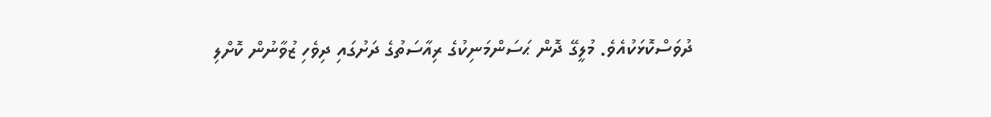ދުވަސްކޮޅަކުއެވެ. މުލީގޭ ދޮން ޙަސަންމަނިކުގެ ރިއާސަތުގެ ދަށުގައި ދިވެހި ޒުވާނުން ކޮށްލި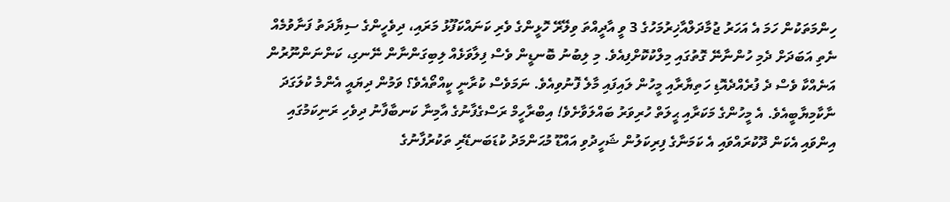ހިންމަތަކުން ހަމަ އެ އަހަރު ޖުމާދަލްއާޚިރުމަހުގެ 3 ވީ އާދީއްތަ ވިލޭރޭ ހޮޅީންގެ ވެރި ކަނައްކަފޫޅު މަރައި، ދިވެހީންގެ ސިޔާދަތު ފަނާވުމެއް ނެތި އަބަދަށް ދެމި ހުންނާނޭ ގޮތުގައި މިލްކުކޮށްފިއެވެ. މި ލިބުނު ބޮނޑީން ވެސް ފިލާވަޅެއް ލިބިގަންނާން ނޭނގި، ކަންނަންނޫރުން އަނެއްކާ ވެސް ދެ ފުރެއްދެއޮޑި ހަތިޔާރާއި މީހުން ލައިފައި މާލެ ފޮނުވިއެވެ. ނަމަވެސް ކުރާނީ ކީއްތޯއެވެ؟ ވަމުން ދިޔައީ އެންމެ ކުލަގަދަ ނާކާމިޔާބީއެވެ. އެ މީހުންގެ މަކަރާއި ޙީލަތް ހުރިވަރު ބައްލަވާށެވެ! އިބްރާހީމް ރަސްގެފާނުގެ އާމިނާ ކަނބާފާނު ދިވެހި ރަނިކަމުގައި އިންވައި އެކަން ދޫކުރައްވައި އެ ކަމަނާގެ ފިރިކަލުން ޝަހީދުވި އައްޑޫ މުޙަންމަދު ކުޑަބަނޑޭރި ތަކުރުފާނުގެ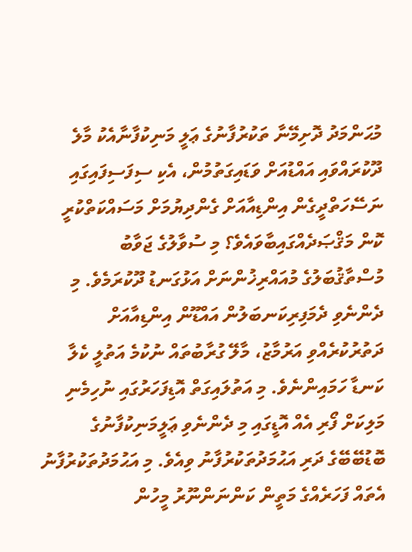މުޙަންމަދު ދޮށިމޭނާ ތަކުރުފާނުގެ ޢަލީ މަނިކުފާނާއެކު މާލެ ދޫކުރައްވައި އައްޑުއަށް ވަޑައިގަތުމުން، އެކި ސިފަސިފައިގައި ނަސޭހަތްދީގެން އިންޑިއާއަށް ގެންދިޔުމަށް މަސައްކަތްކުރީ ކޮން މަޤްޞަދެއްގައިބާވައެވެ؟ މި ސުވާލުގެ ޖަވާބު މުސްތާޤުބަލުގެ މުއައްރިޚުންނަށް އަޅުގަނޑު ދޫކުރަމެވެ. މި ދެންނެވި ދެމަފިރިކަނބަލުން އައްޑޫން އިންޑިއާއަށް ދަތުރުކުރެއްވި އަރުމާޒު، މާލޭ ގުރާބުތައް ނުކުމެ އަތުލީ ކެލާ ކަނޑާ ހަމައިންނެވެ. މި އަތުލައިގަތް އޮޑިފަހަރުގައި ނުހިމެނި މަލިކަށް ފޯރި އެއް އޮޑީގައި މި ދެންނެވި ޢަލީމަނިކުފާނުގެ ބޮޑުބޭބޭގެ ދަރި އަޙުމަދުތަކުރުފާނު ވިއެވެ. މި އަޙުމަދުތަކުރުފާނު އެތައް ފަހަރެއްގެ މަތީން ކަންނަންނޫރު މީހުން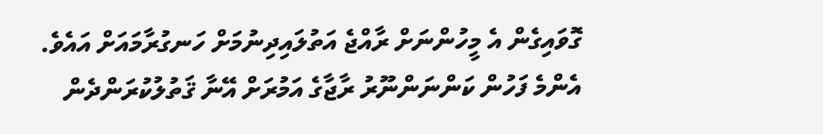ގޮވައިގެން އެ މީހުންނަށް ރާއްޖެ އަތުލައިދިނުމަށް ހަނގުރާމައަށް އައެވެ. އެންމެ ފަހުން ކަންނަންނޫރު ރާޖާގެ އަމުރަށް އޭނާ ޤަތުލުކުރަންދެން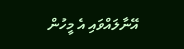އޭނާލައްވައި އެ މީހުން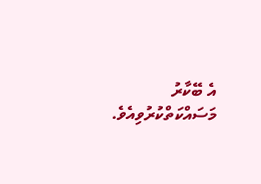އެ ބޭކާރު މަސައްކަތްކުރުވިއެވެ.